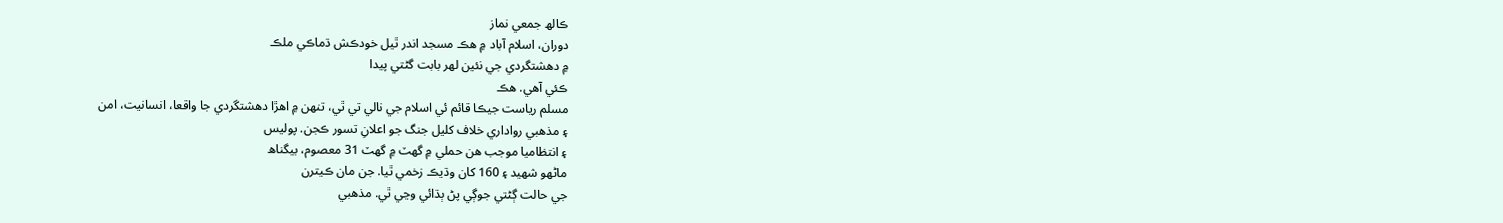ڪالھ جمعي نماز
دوران، اسلام آباد ۾ ھڪ مسجد اندر ٿيل خودڪش ڌماڪي ملڪ
۾ دھشتگردي جي نئين لھر بابت گڻتي پيدا
ڪئي آهي. ھڪ
مسلم رياست جيڪا قائم ئي اسلام جي نالي تي ٿي، تنهن ۾ اھڙا دهشتگردي جا واقعا، انسانيت، امن
۽ مذهبي رواداري خلاف کليل جنگ جو اعلانِ تسور ڪجن. پوليس
۽ انتظاميا موجب هن حملي ۾ گهٽ ۾ گهٽ 31 معصوم، بيگناھ
ماڻهو شهيد ۽ 160 کان وڌيڪ زخمي ٿيا. جن مان ڪيترن
جي حالت ڳڻتي جوڳي پڻ ٻڌائي وڃي ٿي. مذهبي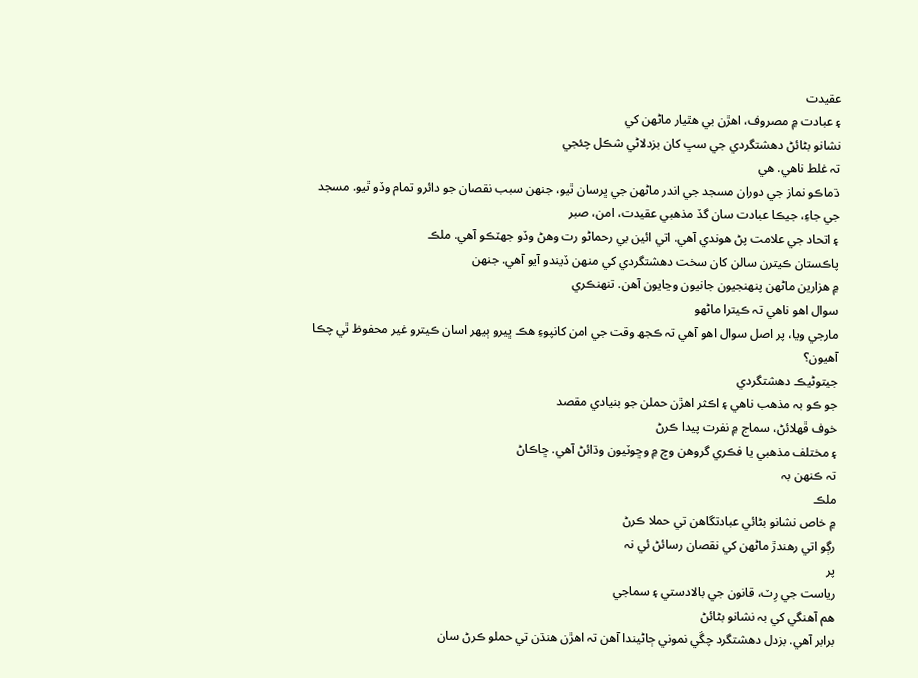عقيدت
۽ عبادت ۾ مصروف، اھڙن بي هٿيار ماڻهن کي
نشانو بڻائڻ دهشتگردي جي سڀ کان بزدلاڻي شڪل چئجي
تہ غلط ناهي. هي
ڌماڪو نماز جي دوران مسجد جي اندر ماڻهن جي ڀرسان ٿيو، جنهن سبب نقصان جو دائرو تمام وڏو ٿيو. مسجد
جي جاءِ، جيڪا عبادت سان گڏ مذهبي عقيدت، امن، صبر
۽ اتحاد جي علامت پڻ هوندي آهي. اتي ائين بي رحماڻو رت وهڻ وڏو جهٽڪو آهي. ملڪ
پاڪستان ڪيترن سالن کان سخت دھشتگردي کي منهن ڏيندو آيو آهي. جنهن
۾ ھزارين ماڻهن پنهنجيون جانيون وڃايون آهن. تنهنڪري
سوال اهو ناهي تہ ڪيترا ماڻهو
مارجي ويا، پر اصل سوال اهو آهي تہ ڪجھ وقت جي امن کانپوءِ ھڪ ڀيرو ٻيھر اسان ڪيترو غير محفوظ ٿي چڪا
آهيون؟
جيتوڻيڪ دھشتگردي
جو ڪو بہ مذهب ناهي ۽ اڪثر اهڙن حملن جو بنيادي مقصد
خوف ڦهلائڻ، سماج ۾ نفرت پيدا ڪرڻ
۽ مختلف مذهبي يا فڪري گروهن وچ ۾ وڇوٽيون وڌائڻ آهي. ڇاڪاڻ
تہ ڪنهن بہ
ملڪ
۾ خاص نشانو بڻائي عبادتگاهن تي حملا ڪرڻ
رڳو اتي رھندڙ ماڻهن کي نقصان رسائڻ ئي نہ
پر
رياست جي رِٽ، قانون جي بالادستي ۽ سماجي
هم آهنگي کي بہ نشانو بڻائڻ
برابر آهي. بزدل دهشتگرد چڱي نموني ڄاڻيندا آهن تہ اهڙن هنڌن تي حملو ڪرڻ سان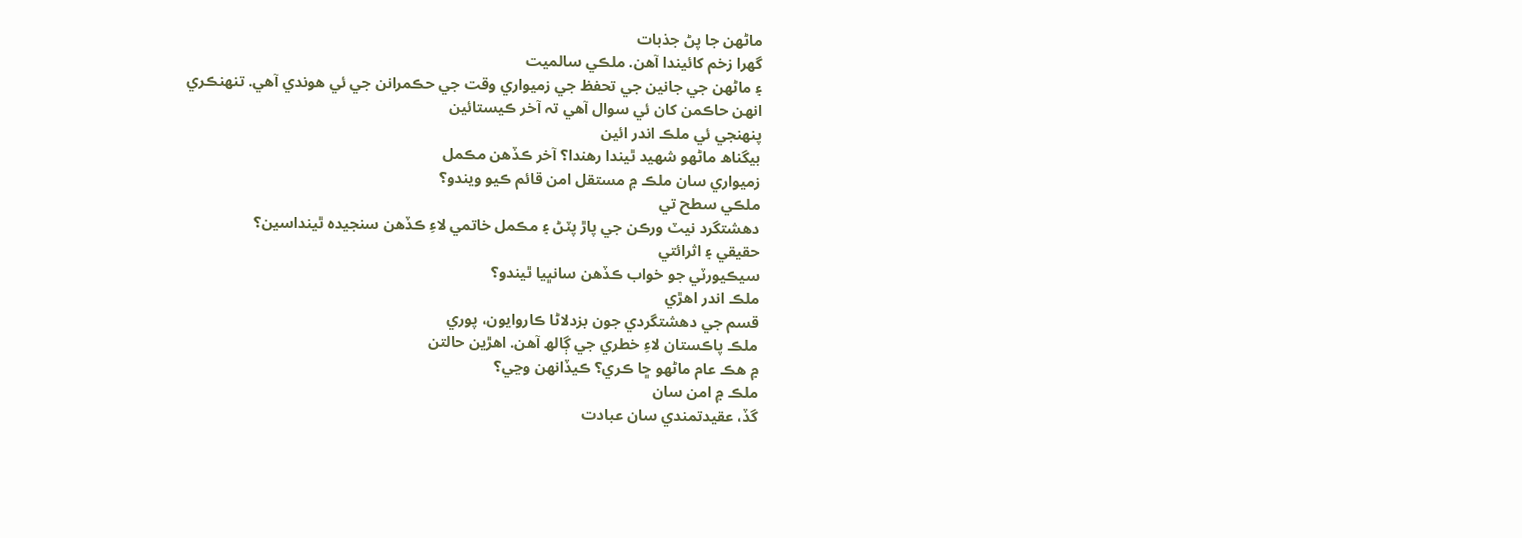ماڻهن جا پڻ جذبات
گهرا زخم کائيندا آهن. ملڪي سالميت
۽ ماڻهن جي جانين جي تحفظ جي زميواري وقت جي حڪمرانن جي ئي ھوندي آهي. تنهنڪري
انهن حاڪمن کان ئي سوال آهي تہ آخر ڪيستائين
پنهنجي ئي ملڪ اندر ائين
بيگناھ ماڻهو شھيد ٿيندا رھندا؟ آخر ڪڏهن مڪمل
زميواري سان ملڪ ۾ مستقل امن قائم ڪيو ويندو؟
ملڪي سطح تي
دهشتگرد نيٽ ورڪن جي پاڙ پٽڻ ۽ مڪمل خاتمي لاءِ ڪڏهن سنجيده ٿينداسين؟
حقيقي ۽ اثرائتي
سيڪيورٽي جو خواب ڪڏهن سانڀيا ٿيندو؟
ملڪ اندر اھڙي
قسم جي دھشتگردي جون بزدلاڻا ڪاروايون، پوري
ملڪ پاڪستان لاءِ خطري جي ڳالھ آهن. اھڙين حالتن
۾ ھڪ عام ماڻهو ڇا ڪري؟ ڪيڏانهن وڃي؟
ملڪ ۾ امن سان
گڏ، عقيدتمندي سان عبادت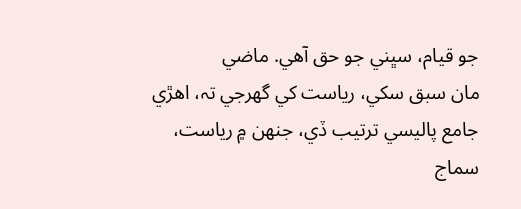جو قيام، سڀني جو حق آهي. ماضي
مان سبق سکي، رياست کي گھرجي تہ، اھڙي جامع پاليسي ترتيب ڏي، جنهن ۾ رياست، سماج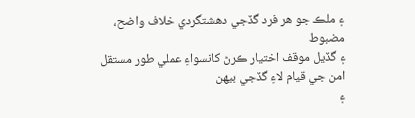۽ ملڪ جو ھر فرد گڏجي دهشتگردي خلاف واضح،
مضبوط
۽ گڏيل موقف اختيار ڪرڻ کانسواءِ عملي طور مستقل
امن جي قيام لاءِ گڏجي بيھن
۽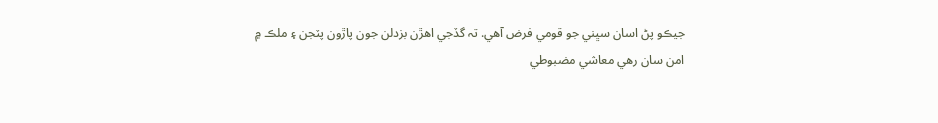جيڪو پڻ اسان سڀني جو قومي فرض آهي. تہ گڏجي اھڙن بزدلن جون پاڙون پٽجن ۽ ملڪ ۾
امن سان رھي معاشي مضبوطي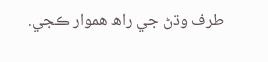طرف وڌڻ جي راھ ھموار ڪجي.